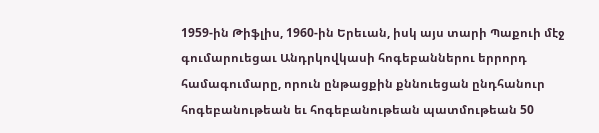1959-ին Թիֆլիս, 1960-ին Երեւան, իսկ այս տարի Պաքուի մէջ գումարուեցաւ Անդրկովկասի հոգեբաններու երրորդ համագումարը, որուն ընթացքին քննուեցան ընդհանուր հոգեբանութեան եւ հոգեբանութեան պատմութեան 50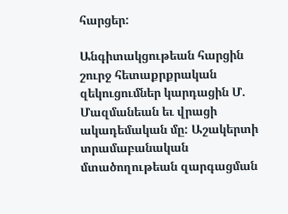հարցեր:

Անգիտակցութեան հարցին շուրջ հետաքրքրական զեկուցումներ կարդացին Մ. Մազմանեան եւ վրացի ակադեմական մը: Աշակերտի տրամաբանական մտածողութեան զարգացման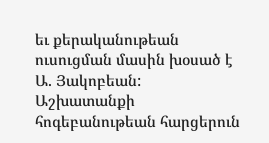եւ քերականութեան ուսուցման մասին խօսած է Ա. Յակոբեան: Աշխատանքի հոգեբանութեան հարցերուն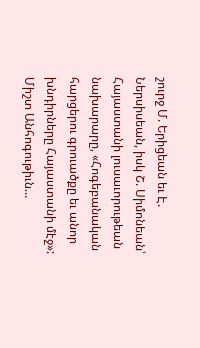շուրջ Մ. Երիցեան եւ Է. Ներսիսեան, իսկ Շ. Սիմոնեան՝ Հայաստանի լուսաւորութեան նախարարը, «Հոգեբանական հարցերու գրուածքը եւ անոր խնդիրները Հայաստանի մէջ»: Միշտ Անհոգութիւն…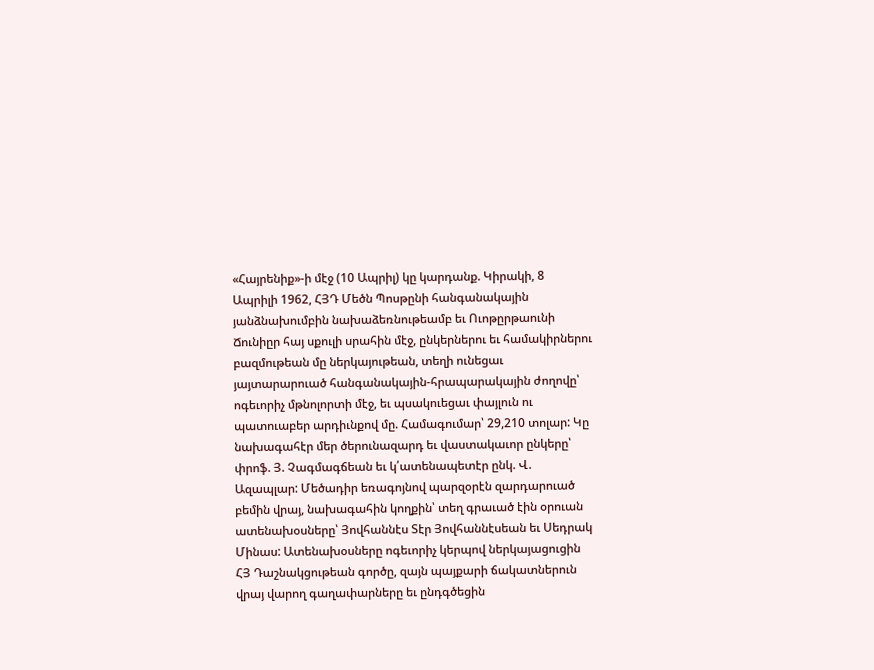«Հայրենիք»-ի մէջ (10 Ապրիլ) կը կարդանք. Կիրակի, 8 Ապրիլի 1962, ՀՅԴ Մեծն Պոսթընի հանգանակային յանձնախումբին նախաձեռնութեամբ եւ Ուոթըրթաունի Ճունիըր հայ սքուլի սրահին մէջ, ընկերներու եւ համակիրներու բազմութեան մը ներկայութեան, տեղի ունեցաւ յայտարարուած հանգանակային-հրապարակային ժողովը՝ ոգեւորիչ մթնոլորտի մէջ, եւ պսակուեցաւ փայլուն ու պատուաբեր արդիւնքով մը. Համագումար՝ 29,210 տոլար: Կը նախագահէր մեր ծերունազարդ եւ վաստակաւոր ընկերը՝ փրոֆ. Յ. Չագմագճեան եւ կ՛ատենապետէր ընկ. Վ. Ազապլար: Մեծադիր եռագոյնով պարզօրէն զարդարուած բեմին վրայ, նախագահին կողքին՝ տեղ գրաւած էին օրուան  ատենախօսները՝ Յովհաննէս Տէր Յովհաննէսեան եւ Սեդրակ Մինաս: Ատենախօսները ոգեւորիչ կերպով ներկայացուցին ՀՅ Դաշնակցութեան գործը, զայն պայքարի ճակատներուն վրայ վարող գաղափարները եւ ընդգծեցին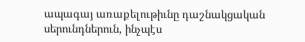ապագայ առաքելութիւնը դաշնակցական սերունդներուն, ինչպէս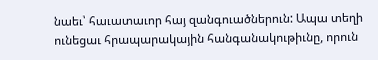նաեւ՝ հաւատաւոր հայ զանգուածներուն: Ապա տեղի ունեցաւ հրապարակային հանգանակութիւնը, որուն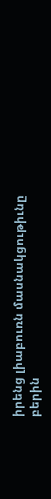իրենց լիաբուռն մասնակցութիւնը բերին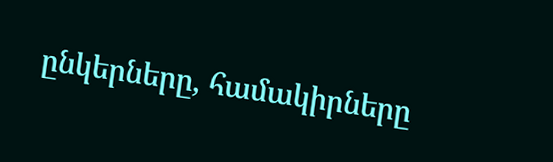ընկերները, համակիրները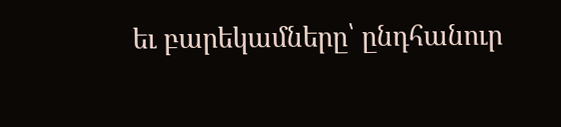եւ բարեկամները՝ ընդհանուր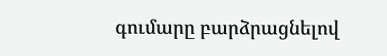գումարը բարձրացնելով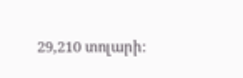29,210 տոլարի: